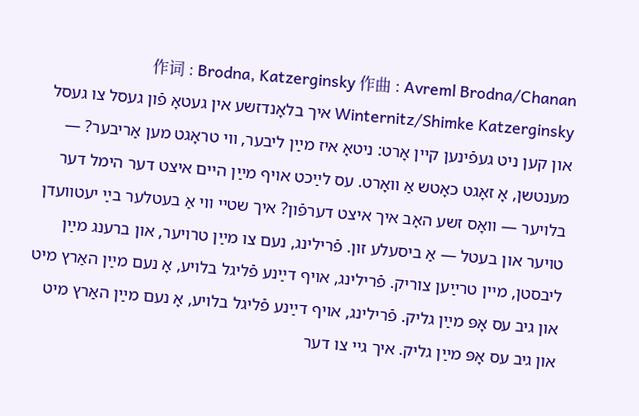作词 : Brodna, Katzerginsky 作曲 : Avreml Brodna/Chanan Winternitz/Shimke Katzerginsky איך בלאָנדזשע אין געטאָ פֿון געסל צו געסל און קען ניט געפֿינען קײן אָרט: ניטאָ איז מײַן ליבער, װי טראָגט מען אַריבער? — מענטשן, אָ זאָגט כאָטש אַ װאָרט. עס לײַכט אױף מײַן הײם איצט דער הימל דער בלױער — װאָס זשע האָב איך איצט דערפֿון? איך שטײ װי אַ בעטלער בײַ יעטװעדן טױער און בעטל — אַ ביסעלע זון. פֿרילינג, נעם צו מײַן טרױער, און ברענג מײַן ליבסטן, מײן טרײַען צוריק. פֿרילינג, אױף דײַנע פֿליגל בלױע, אָ נעם מײַן האַרץ מיט און גיב עס אָפּ מײַן גליק. פֿרילינג, אױף דײַנע פֿליגל בלױע, אָ נעם מײַן האַרץ מיט און גיב עס אָפּ מײַן גליק. איך גײ צו דער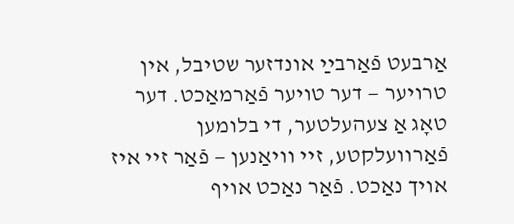אַרבעט פֿאַרבײַ אונדזער שטיבל, אין טרױער — דער טױער פֿאַרמאַכט. דער טאָג אַ צעהעלטער, די בלומען פֿאַרװעלקטע, זײ װיאַנען — פֿאַר זײ איז אױך נאַכט. פֿאַר נאַכט אױף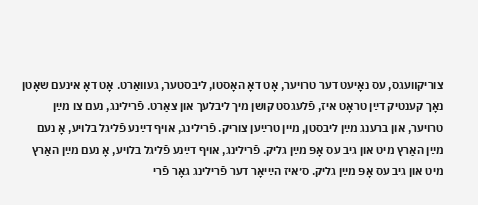צוריקװעגס, עס נאָיעט דער טרױער, אָט דאָ האָסטו, ליבסטער, געװאַרט. אָט דאָ אינעם שאָטן נאָך קענטיק דײַן טראָט איז, פֿלעגסט קושן מיך ליבלעך און צאַרט. פֿרילינג, נעם צו מײַן טרױער, און ברענג מײַן ליבסטן, מײן טרײַען צוריק. פֿרילינג, אױף דײַנע פֿליגל בלױע, אָ נעם מײַן האַרץ מיט און גיב עס אָפּ מײַן גליק. פֿרילינג, אױף דײַנע פֿליגל בלױע, אָ נעם מײַן האַרץ מיט און גיב עס אָפּ מײַן גליק. ס׳איז הײַיאָר דער פֿרילינג גאָר פֿרי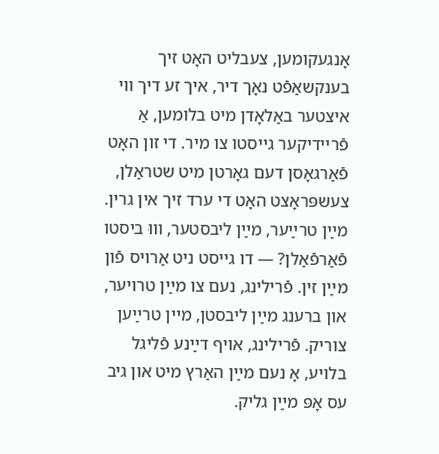אָנגעקומען, צעבליט האָט זיך בענקשאַפֿט נאָך דיר, איך זע דיך װי איצטער באַלאָדן מיט בלומען, אַ פֿרײדיקער גײסטו צו מיר. די זון האָט פֿאַרגאָסן דעם גאָרטן מיט שטראַלן, צעשפּראָצט האָט די ערד זיך אין גרין. מײַן טרײַער, מײַן ליבסטער, װוּ ביסטו פֿאַרפֿאַלן? — דו גײסט ניט אַרױס פֿון מײַן זין. פֿרילינג, נעם צו מײַן טרױער, און ברענג מײַן ליבסטן, מײן טרײַען צוריק. פֿרילינג, אױף דײַנע פֿליגל בלױע, אָ נעם מײַן האַרץ מיט און גיב עס אָפּ מײַן גליק.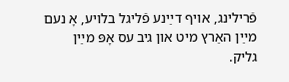פֿרילינג, אױף דײַנע פֿליגל בלױע, אָ נעם מײַן האַרץ מיט און גיב עס אָפּ מײַן גליק.